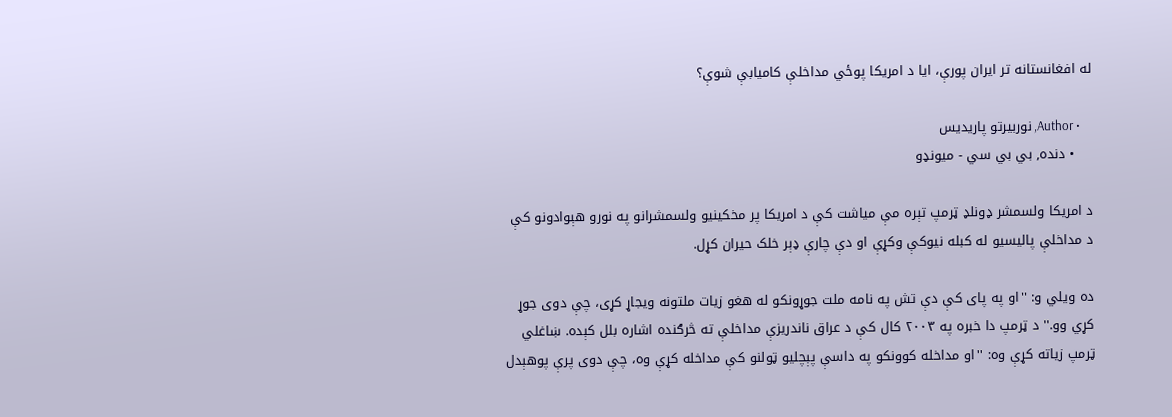له افغانستانه تر ایران پورې، ایا د امریکا پوځي مداخلې کامیابې شوې؟

    • Author, نوربیرتو پاریدیس
    • دنده, بي بي سي - میونډو

د امریکا ولسمشر ډونلډ ټرمپ تېره مې میاشت کې د امریکا پر مخکینیو ولسمشرانو په نورو هېوادونو کې د مداخلې پالیسیو له کبله نیوکې وکړې او دې چارې ډېر خلک حیران کړل.

ده ویلي و: ''او په پای کې دې تش په نامه ملت جوړونکو له هغو زیات ملتونه ویجاړ کړی، چې دوی جوړ کړي وو.'' د ټرمپ دا خبره په ۲۰۰۳ کال کې د عراق ناندریزې مداخلې ته څرګنده اشاره بلل کېده. ښاغلي ټرمپ زیاته کړې وه: ''او مداخله کوونکو په داسې پېچلیو ټولنو کې مداخله کړې وه، چې دوی پرې پوهېدل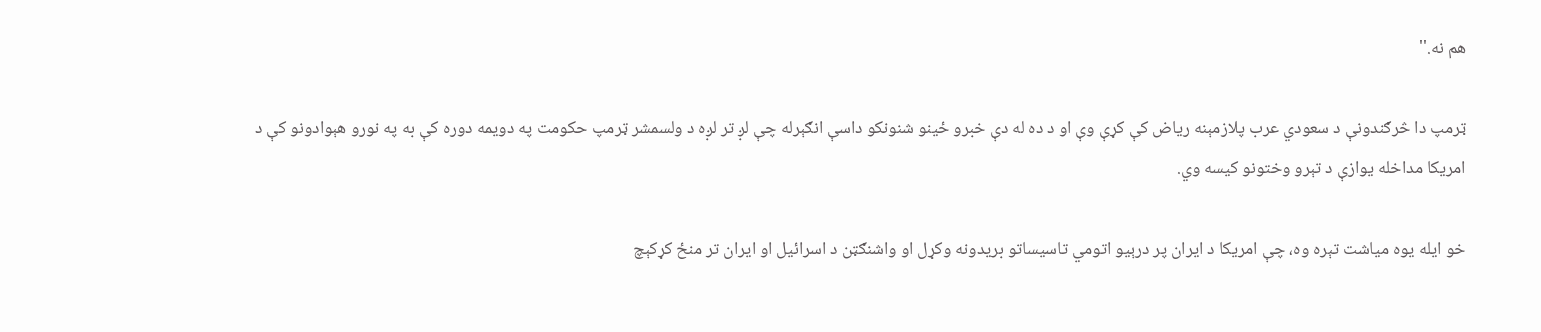هم نه.''

ټرمپ دا څرګندونې د سعودي عرب پلازمېنه ریاض کې کړې وې او د ده له دې خبرو ځینو شنونکو داسې انګېرله چې لږ تر لږه د ولسمشر ټرمپ حکومت په دویمه دوره کې به په نورو هېوادونو کې د امریکا مداخله یوازې د تېرو وختونو کیسه وي.

خو ایله یوه میاشت تېره وه، چې امریکا د ایران پر درېیو اتومي تاسیساتو بریدونه وکړل او واشنګټن د اسرائیل او ایران تر منځ کړکېچ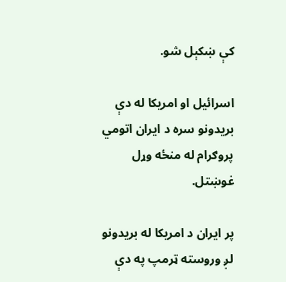کې ښکېل شو.

اسرائیل او امریکا له دې بریدونو سره د ایران اتومي پروګرام له منځه وړل غوښتل.

پر ایران د امریکا له بریدونو لږ وروسته ټرمپ په دې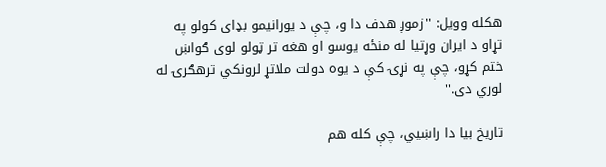هکله وویل: ''زموږ هدف دا و، چې د یورانیمو بډای کولو په تړاو د ایران وړتیا له منځه یوسو او هغه تر ټولو لوی ګواښ ختم کړو، چې په نړۍ کې د یوه دولت ملاتړ لرونکي ترهګرۍ له لوري دی.''

تاریخ بیا دا راښيي، چې کله هم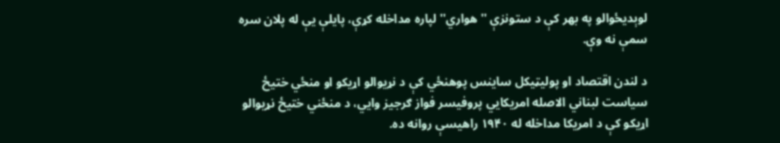لوېدیځوالو په بهر کې د ستونزې ''هواري'' لپاره مداخله کړې، پایلې یې له پلان سره سمې نه وې.

د لندن اقتصاد او پولیټیکل ساینس پوهنځي کې د نړیوالو اړیکو او منځي ختیځ سیاست لبناني الاصله امریکايي پروفیسر فواز ګرجیز وايي، د منځني ختیځ نړیوالو اړیکو کې د امریکا مداخله له ۱۹۴۰ راهیسې روانه ده.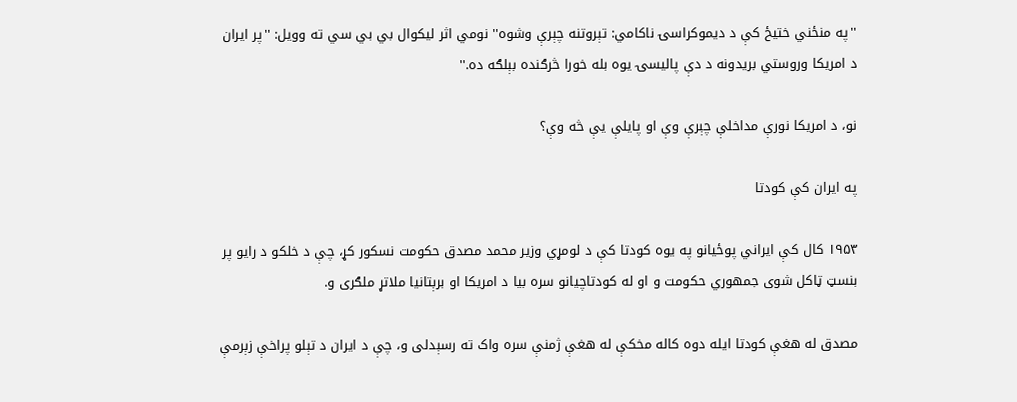''په منځني ختیځ کې د دیموکراسۍ ناکامي: تېروتنه چېرې وشوه'' نومي اثر لیکوال بي بي سي ته وویل: ''پر ایران د امریکا وروستي بریدونه د دې پالیسۍ یوه بله خورا څرګنده بېلګه ده.''

نو، د امریکا نورې مداخلې چېرې وې او پایلې یې څه وې؟

په ایران کې کودتا

۱۹۵۳ کال کې ایراني پوځیانو په یوه کودتا کې د لومړي وزیر محمد مصدق حکومت نسکور کړ، چې د خلکو د رایو پر بنسټ ټاکل شوی جمهوري حکومت و او له کودتاچیانو سره بیا د امریکا او برېتانیا ملاتړ ملګری و.

مصدق له هغې کودتا ایله دوه کاله مخکې له هغې ژمنې سره واک ته رسېدلی و، چې د ایران د تېلو پراخې زېرمې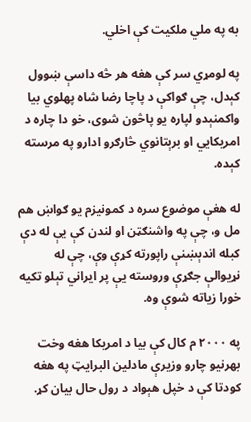به په ملي ملکیت کې اخلي.

په لومړي سر کې هغه هر څه داسې ښوول کېدل، چې ګواکې د پاچا رضا شاه پهلوي بیا واکمنېدو لپاره یو پاڅون شوی، خو دا چاره د امریکايي او برېتانوي څارګرو ادارو په مرسته کېده.

له هغې موضوع سره د کمونیزم یو ګواښ هم مل و، چې په واشنګټن او لندن کې یې له دې کبله اندېښنې راپورته کړې وې، چې له نړیوالې جګړې وروسته یې پر ایراني تېلو تکیه خورا زیاته شوې وه.

په ۲۰۰۰ م کال کې بیا د امریکا هغه وخت بهرنیو چارو وزیرې مادلین البرایټ په هغه کودتا کې د خپل هېواد د رول حال بیان کړ.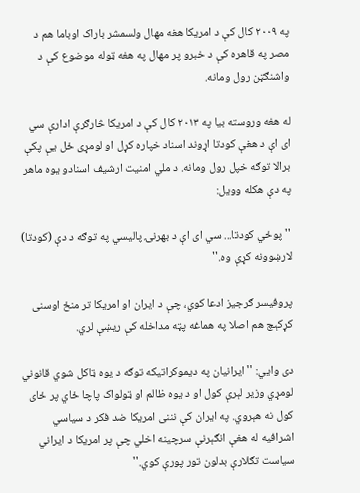په ۲۰۰۹ کال کې د امریکا هغه مهال ولسمشر باراک اوباما هم د مصر په قاهره کې د خبرو پر مهال په هغه ټوله موضوع کې د واشنګټن رول ومانه.

له هغه وروسته بیا په ۲۰۱۳ کال کې د امریکا څارګرې ادارې سي ای اې د هغې کودتا اړوند اسناد خپاره کړل او لومړی ځل یې پکې برالا توګه خپل رول ومانه. د ملي امنیت ارشیف اسنادو یوه ماهر په دې هکله وویل:

''پوځي کودتا... سي ای اې د بهرنۍ پالیسي په توګه د دې (کودتا) لارښوونه کړې وه.''

پروفیسر ګرجیز ادعا کوي، چې د ایران او امریکا تر منځ اوسنی کړکېچ هم اصلا په هماغه پټه مداخله کې ریښې لري.

دی وايي: ''ایرانیان په دیموکراتیکه توګه د یوه ټاکل شوي قانوني لومړي وزیر لېرې کول او د یوه ظالم او ټولواک پاچا ځاي پر ځای کول نه هېروي. په ایران کې نننی امریکا ضد فکر د سیاسي اشرافیه له هغې انګېرنې سرچینه اخلي چې پر امریکا د ایراني سیاست تګلارې بدلون تور پورې کوي.''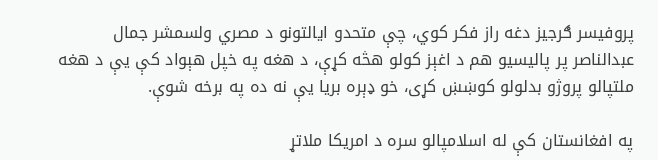پروفیسر ګرجیز دغه راز فکر کوي، چې متحدو ایالتونو د مصري ولسمشر جمال عبدالناصر پر پالیسیو هم د اغېز کولو هڅه کړې، د هغه په خپل هېواد کې یې د هغه ملتپالو پروژو بدلولو کوښښ کړی، خو ډېره بریا یې نه ده په برخه شوې.

په افغانستان کې له اسلامپالو سره د امریکا ملاتړ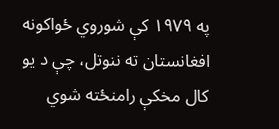په ۱۹۷۹ کې شوروي ځواکونه افغانستان ته ننوتل، چې د یو کال مخکې رامنځته شوي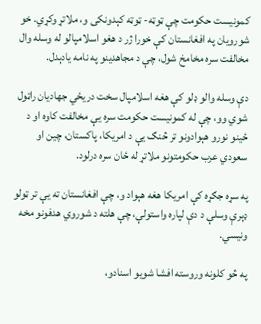کمونیست حکومت چې ټوټه- ټوټه کېدونکی و، ملاتړ وکړي. خو شورویان په افغانستان کې خورا ژر د هغو اسلامپالو له وسله وال مخالفت سره مخامخ شول، چې د مجاهدینو په نامه یادېدل.

دې وسله والو ډلو کې هغه اسلامپال سخت دریځي جهادیان راټول شوي وو، چې له کمونیست حکومت سره یې مخالفت کاوه او د ځینو نورو هېوادونو تر څنګ یې د امریکا، پاکستان، چین او سعودي عرب حکومتونو ملاتړ له ځان سره درلود.

په سړه جګړه کې امریکا هغه هېواد و، چې افغانستان ته یې تر ټولو ډېرې وسلې د دې لپاره واستولې، چې هلته د شوروي هدفونو مخه ونیسي.

په څو کلونه وروسته افشا شویو اسنادو،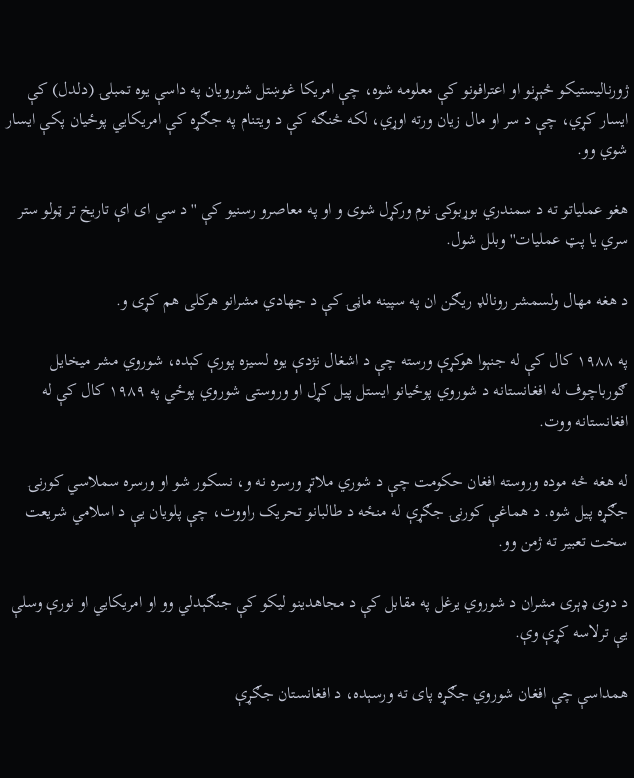ژورنالیستیکو څېړنو او اعترافونو کې معلومه شوه، چې امریکا غوښتل شورویان په داسې یوه تمبلۍ (دلدل) کې ایسار کړي، چې د سر او مال زیان ورته اوړي، لکه څنګه کې د ویتنام په جګړه کې امریکايي پوځیان پکې ایسار شوي وو.

هغو عملیاتو ته د سمندري بوړبوکۍ نوم ورکړل شوی و او په معاصرو رسنیو کې ''د سي ای اې تاریخ تر ټولو ستر سري یا پټ عملیات'' وبلل شول.

د هغه مهال ولسمشر رونالډ ریګن ان په سپینه ماڼۍ کې د جهادي مشرانو هرکلی هم کړی و.

په ۱۹۸۸ کال کې له جنېوا هوکړې ورسته چې د اشغال نژدې یوه لسیزه پورې کېده، شوروي مشر میخایل ګورباچوف له افغانستانه د شوروي پوځیانو ایستل پیل کړل او وروستی شوروي پوځي په ۱۹۸۹ کال کې له افغانستانه ووت.

له هغه څه موده وروسته افغان حکومت چې د شوري ملاتړ ورسره نه و، نسکور شو او ورسره سملاسي کورنۍ جګړه پیل شوه. د هماغې کورنۍ جګړې له منځه د طالبانو تحریک راووت، چې پلویان یې د اسلامي شریعت سخت تعبیر ته ژمن وو.

د دوی ډېری مشران د شوروي یرغل په مقابل کې د مجاهدینو لیکو کې جنګېدلي وو او امریکايي او نورې وسلې یې ترلاسه کړې وې.

همداسې چې افغان شوروي جګړه پای ته ورسېده، د افغانستان جګړې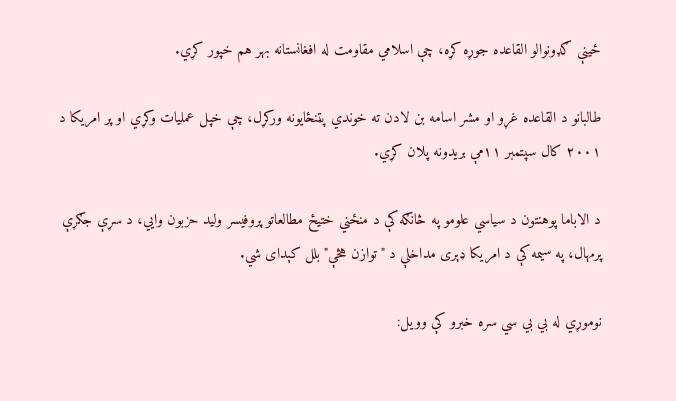ځینې ګډونوالو القاعده جوړه کړه، چې اسلامي مقاومت له افغانستانه بهر هم خپور کړي.

طالبانو د القاعده غړو او مشر اسامه بن لادن ته خوندي پټنځایونه ورکړل، چې خپل عملیات وکړي او پر امریکا د ۲۰۰۱ کال سپتمبر ۱۱مې بریدونه پلان کړي.

د الاباما پوهنتون د سیاسي علومو په څانګه کې د منځني ختیځ مطالعاتو پروفیسر ولید حزبون وايي، د سړې جګړې پرمهال، په سیمه کې د امریکا ډېری مداخلې د "توازن هڅې" بلل کېدای شي.

نوموړي له بي بي سي سره خبرو کې وویل: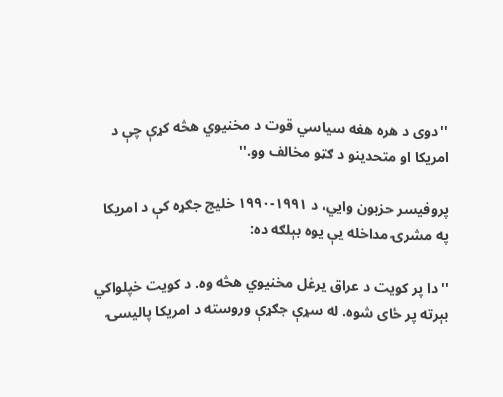''دوی د هره هغه سیاسي قوت د مخنیوي هڅه کړې چې د امریکا او متحدینو د ګټو مخالف وو.''

پروفیسر حزبون وايي، د ۱۹۹۱-۱۹۹۰ خلیج جګړه کې د امریکا په مشرۍ مداخله یې یوه بېلګه ده:

''دا پر کویت د عراق یرغل مخنیوي هڅه وه. د کویت خپلواکي بېرته پر ځای شوه. له سړې جګړې وروسته د امریکا پالیسۍ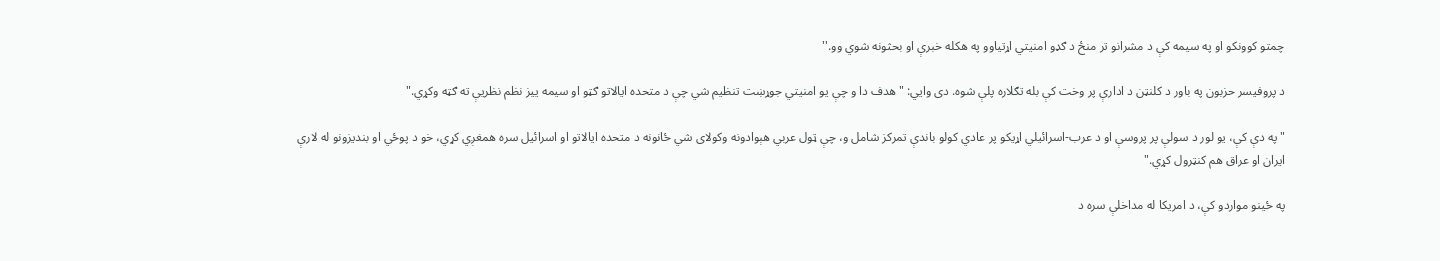چمتو کوونکو او په سیمه کې د مشرانو تر منځ د ګډو امنیتي اړتیاوو په هکله خبرې او بحثونه شوي وو.''

د پروفیسر حزبون په باور د کلنټن د ادارې پر وخت کې بله تګلاره پلې شوه. دی وايي: "هدف دا و چې یو امنیتي جوړښت تنظیم شي چې د متحده ایالاتو ګټو او سیمه ییز نظم نظریې ته ګټه وکړي."

"په دې کې، یو لور د سولې پر پروسې او د عرب-اسرائیلي اړیکو پر عادي کولو باندې تمرکز شامل و، چې ټول عربي هېوادونه وکولای شي ځانونه د متحده ایالاتو او اسرائیل سره همغږي کړي، خو د پوځي او بندیزونو له لارې ایران او عراق هم کنټرول کړي."

په ځینو مواردو کې، د امریکا له مداخلې سره د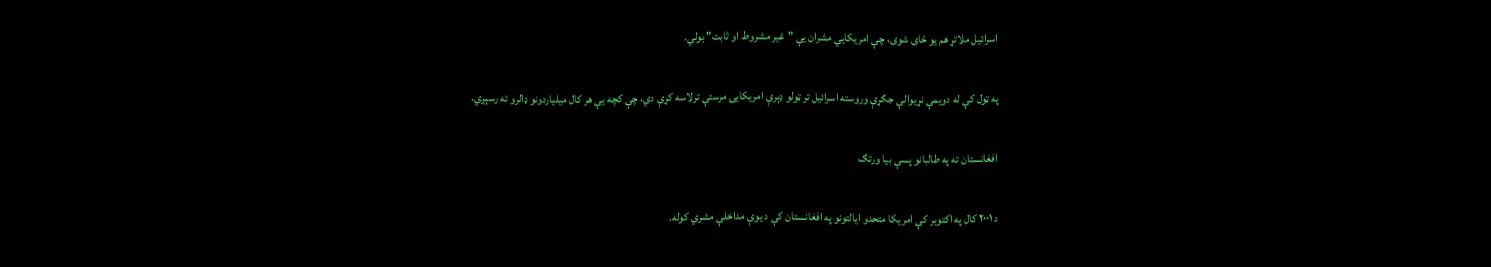اسرائیل ملاتړ هم یو ځای شوی، چې امریکايي مشران یې "غیر مشروط او ثابت" بولي.

په ټول کې له دویمې نړیوالې جګړې وروسته اسرائیل تر ټولو ډېرې امریکایۍ مرستې ترلاسه کړې دي، چې کچه یې هر کال میلیاردونو ډالرو ته رسېږي.

افغانستان ته په طالبانو پسې بیا ورتګ

د ۲۰۰۱ کال په اکتوبر کې امریکا متحدو ایالتونو په افغانستان کې د یوې مداخلې مشري کوله.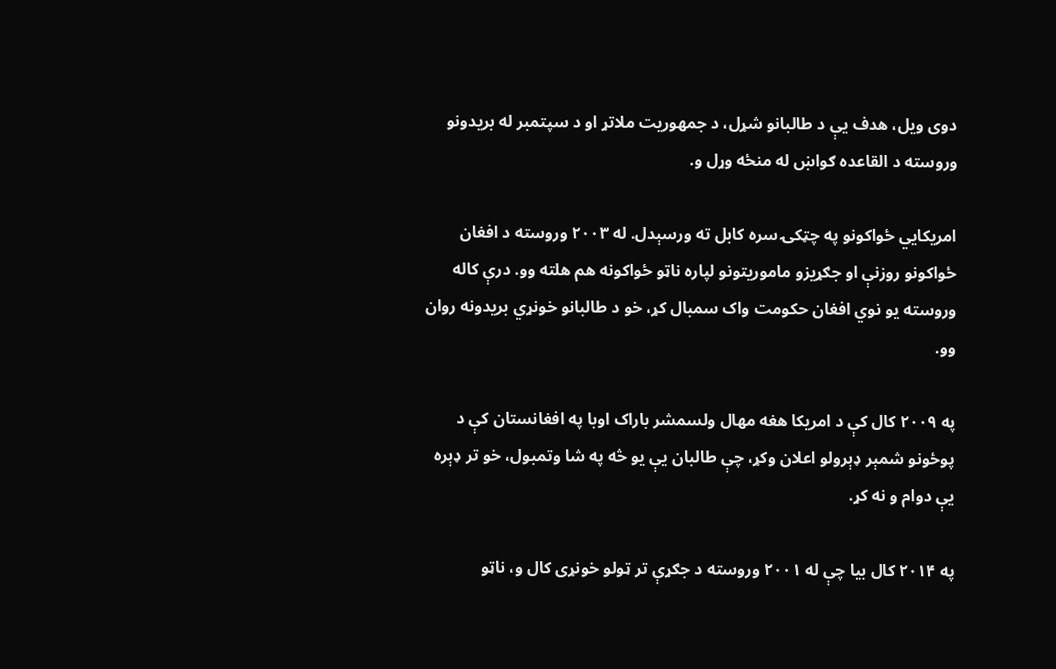دوی ویل، هدف یې د طالبانو شړل، د جمهوریت ملاتړ او د سپتمبر له بریدونو وروسته د القاعده ګواښ له منځه وړل و.

امریکايي ځواکونو په چټکۍ سره کابل ته ورسېدل. له ۲۰۰۳ وروسته د افغان ځواکونو روزنې او جګړیزو ماموریتونو لپاره ناټو ځواکونه هم هلته وو. درې کاله وروسته یو نوي افغان حکومت واک سمبال کړ، خو د طالبانو خونړي بریدونه روان وو.

په ۲۰۰۹ کال کې د امریکا هغه مهال ولسمشر باراک اوبا په افغانستان کې د پوځونو شمېر ډېرولو اعلان وکړ، چې طالبان یې یو څه په شا وتمبول، خو تر ډېره یې دوام و نه کړ.

په ۲۰۱۴ کال بیا چې له ۲۰۰۱ وروسته د جګړې تر ټولو خونړی کال و، ناټو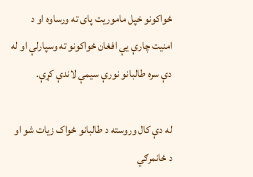ځواکونو خپل ماموریت پای ته ورساوه او د امنیت چارې یې افغان ځواکونو ته وسپارلې او له دې سره طالبانو نورې سیمې لاندې کړې.

له دې کال وروسته د طالبانو ځواک زیات شو او د ځانمرګي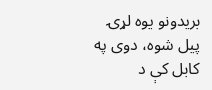بریدونو یوه لړۍ پيل شوه، دوی په کابل کې د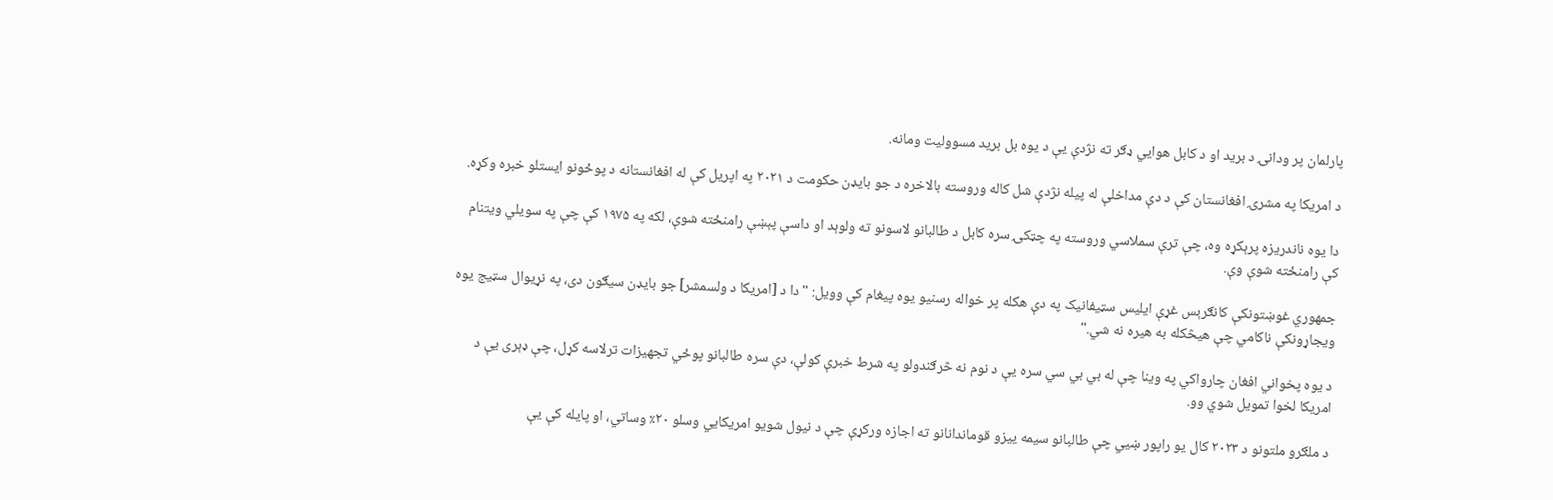پارلمان پر ودانۍ د برید او د کابل هوايي ډګر ته نژدې یې د یوه بل برید مسوولیت ومانه.

د امریکا په مشرۍ افغانستان کې د دې مداخلې له پیله نژدې شل کاله وروسته بالاخره د جو بایډن حکومت د ۲۰۲۱ په اپریل کې له افغانستانه د پوځونو ایستلو خبره وکړه.

دا یوه ناندریزه پرېکړه وه، چې ترې سملاسي وروسته په چټکۍ سره کابل د طالبانو لاسونو ته ولوېد او داسې پېښې رامنځته شوې، لکه په ۱۹۷۵ کې چې په سویلي ویتنام کې رامنځته شوې وې.

جمهوري غوښتونکې کانګرېس غړې ایلیس سټیفانیک په دې هکله پر خواله رسنیو یوه پیغام کې وویل: "دا د [امریکا د ولسمشر] جو بایډن سیګون دی، په نړیوال سټیج یوه ویجاړونکې ناکامي چې هیڅکله به هیره نه شي."

د یوه پخواني افغان چارواکي په وینا چې له بي بي سي سره یې د نوم نه څرګندولو په شرط خبرې کولې، دې سره طالبانو پوځي تجهیزات ترلاسه کړل، چې ډېری یې د امریکا لخوا تمویل شوي وو.

د ملګرو ملتونو د ۲۰۲۳ کال یو راپور ښيي چې طالبانو سیمه ییزو قوماندانانو ته اجازه ورکړې چې د نیول شویو امریکایي وسلو ۲۰٪ وساتي، او پایله کې یې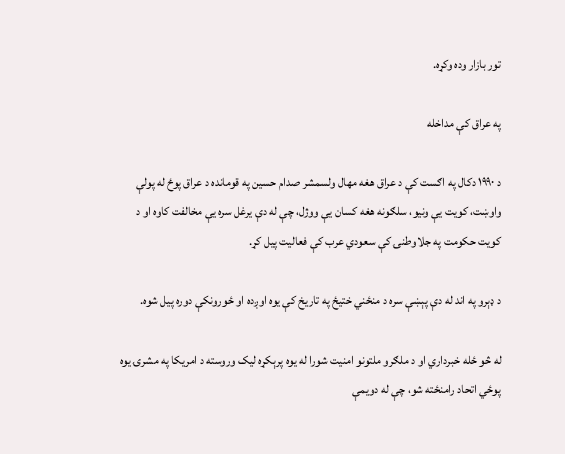تور بازار وده وکړه.

په عراق کې مداخله

د ۱۹۹۰ دکال په اګست کې د عراق هغه مهال ولسمشر صدام حسین په قومانده د عراق پوځ له پولې واوښت، کویت یې ونیو، سلګونه هغه کسان یې ووژل، چې له دې یرغل سره یې مخالفت کاوه او د کویت حکومت په جلاوطنۍ کې سعودي عرب کې فعالیت پیل کړ.

د ډېرو په اند له دې پېښې سره د منځني ختیځ په تاریخ کې یوه اوږده او ځورونکې دوره پیل شوه.

له څو ځله خبرداري او د ملګرو ملتونو امنیت شورا له یوه پرېکړه لیک وروسته د امریکا په مشرۍ یوه پوځي اتحاد رامنځته شو، چې له دویمې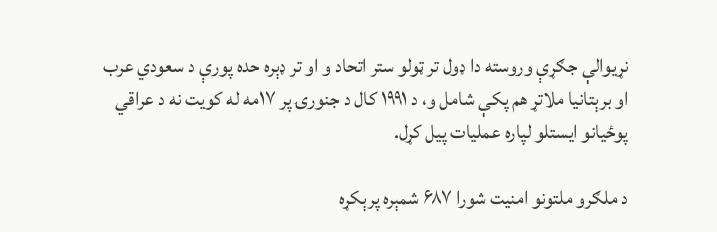نړیوالې جګړې وروسته دا ډول تر ټولو ستر اتحاد و او تر ډېره حده پورې د سعودي عرب او برېتانیا ملاتړ هم پکې شامل و، د ۱۹۹۱ کال د جنورۍ پر ۱۷مه له کویت نه د عراقي پوځیانو ایستلو لپاره عملیات پیل کړل.

د ملګرو ملتونو امنیت شورا ۶۸۷ شمېره پرېکړه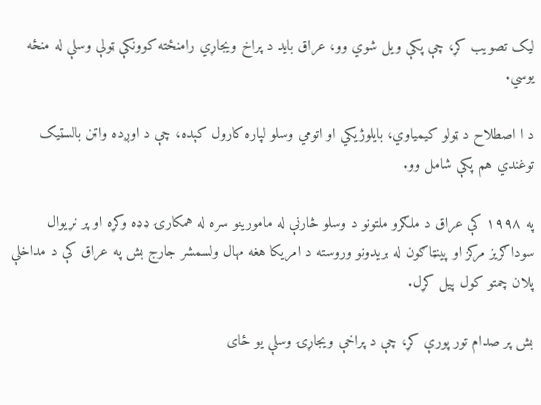لیک تصویب کړ، چې پکې ویل شوي وو، عراق باید د پراخ ویجاړي رامنځته کوونکې ټولې وسلې له منځه یوسي.

د ا اصطلاح د ټولو کیمیاوي، بایلوژیکي او اتومي وسلو لپاره کارول کېده، چې د اوږده واټن بالسټیک توغندي هم پکې شامل وو.

په ۱۹۹۸ کې عراق د ملګرو ملتونو د وسلو څارنې له مامورینو سره له همکارۍ ډډه وکړه او پر نړیوال سوداګریز مرکز او پینټاګون له بریدونو وروسته د امریکا هغه مهال ولسمشر جارج بش په عراق کې د مداخلې پلان چمتو کول پیل کړل.

بش پر صدام تور پورې کړ، چې د پراخې ویجاړۍ وسلې یو ځای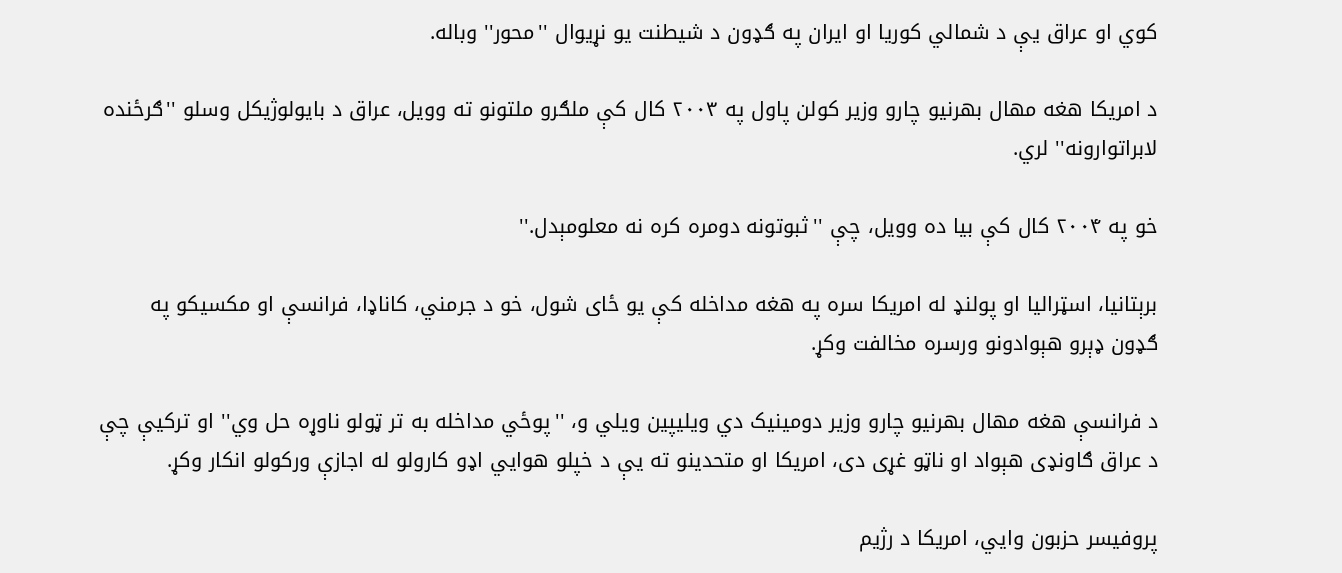کوي او عراق یې د شمالي کوریا او ایران په ګډون د شیطنت یو نړیوال ''محور'' وباله.

د امریکا هغه مهال بهرنیو چارو وزیر کولن پاول په ۲۰۰۳ کال کې ملګرو ملتونو ته وویل، عراق د بایولوژیکل وسلو ''ګرځنده لابراتوارونه'' لري.

خو په ۲۰۰۴ کال کې بیا ده وویل، چې ''ثبوتونه دومره کره نه معلومېدل.''

برېتانیا، اسټرالیا او پولنډ له امریکا سره په هغه مداخله کې یو ځای شول، خو د جرمني، کاناډا، فرانسې او مکسیکو په ګډون ډېرو هېوادونو ورسره مخالفت وکړ.

د فرانسې هغه مهال بهرنیو چارو وزیر دومینیک دي ویلیپین ویلي و، ''پوځي مداخله به تر ټولو ناوړه حل وي'' او ترکیې چې د عراق ګاونډی هېواد او ناټو غړی دی، امریکا او متحدینو ته یې د خپلو هوايي اډو کارولو له اجازې ورکولو انکار وکړ.

پروفیسر حزبون وايي، امریکا د رژیم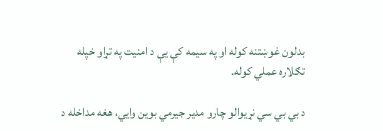بدلون غوښتنه کوله او په سیمه کې یې د امنیت په تړاو خپله تګلاره عملي کوله.

د بي بي سي نړیوالو چارو مدیر جیرمي بوین وايي، هغه مداخله د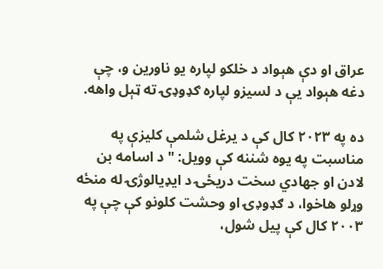عراق او دې هېواد د خلکو لپاره یو ناورین و، چې دغه هېواد یې د لسیزو لپاره ګډوډۍ ته ټېل واهه.

ده په ۲۰۲۳ کال کې د یرغل شلمې کلیزې په مناسبت په یوه شننه کې وویل: "د اسامه بن لادن او جهادي سخت دریځۍ د ایډیالوژۍ له منځه وړلو هاخوا، د ګډوډۍ او وحشت کلونو کې چې په ۲۰۰۳ کال کې پیل شول،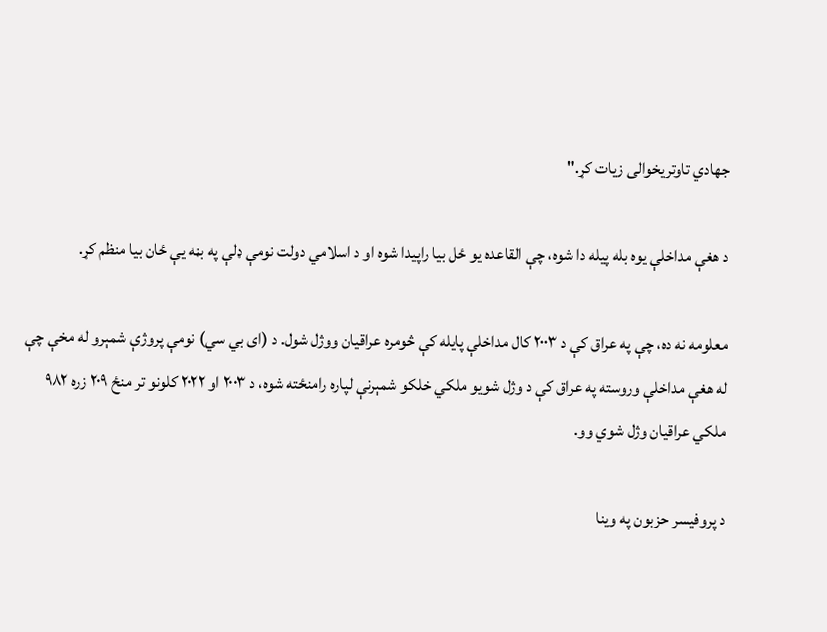جهادي تاوتریخوالی زیات کړ."

د هغې مداخلې یوه بله پیله دا شوه، چې القاعده یو ځل بیا راپیدا شوه او د اسلامي دولت نومې ډلې په بڼه یې ځان بیا منظم کړ.

معلومه نه ده، چې په عراق کې د ۲۰۰۳ کال مداخلې پایله کې څومره عراقیان ووژل شول. د (ای بي سي) نومې پروژې شمېرو له مخې چې له هغې مداخلې وروسته په عراق کې د وژل شویو ملکي خلکو شمېرنې لپاره رامنځته شوه، د ۲۰۰۳ او ۲۰۲۲ کلونو تر منځ ۲۰۹ زره ۹۸۲ ملکي عراقیان وژل شوي وو.

د پروفیسر حزبون په وینا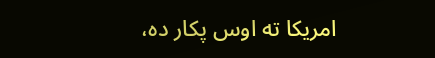امریکا ته اوس پکار ده،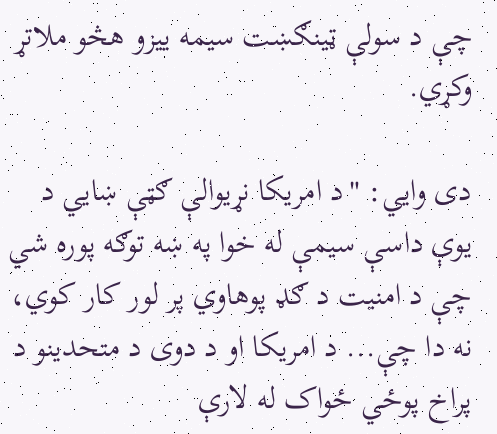چې د سولې ټینګښت سیمه ییزو هڅو ملاتړ وکړي.

دی وايي: "د امريکا نړيوالې ګټې ښايي د يوې داسې سيمې له خوا په ښه توګه پوره شي چې د امنيت د ګډ پوهاوي پر لور کار کوي، نه دا چې... د امريکا او د دوی د متحدينو د پراخ پوځي ځواک له لارې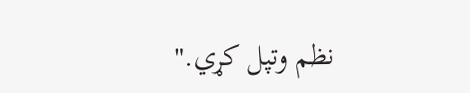نظم وتپل کړي."